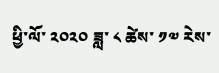ཕྱི་ལོ་ ༢༠༢༠ ཟླ་ ༨ ཚེས་ ༡༧ རེས་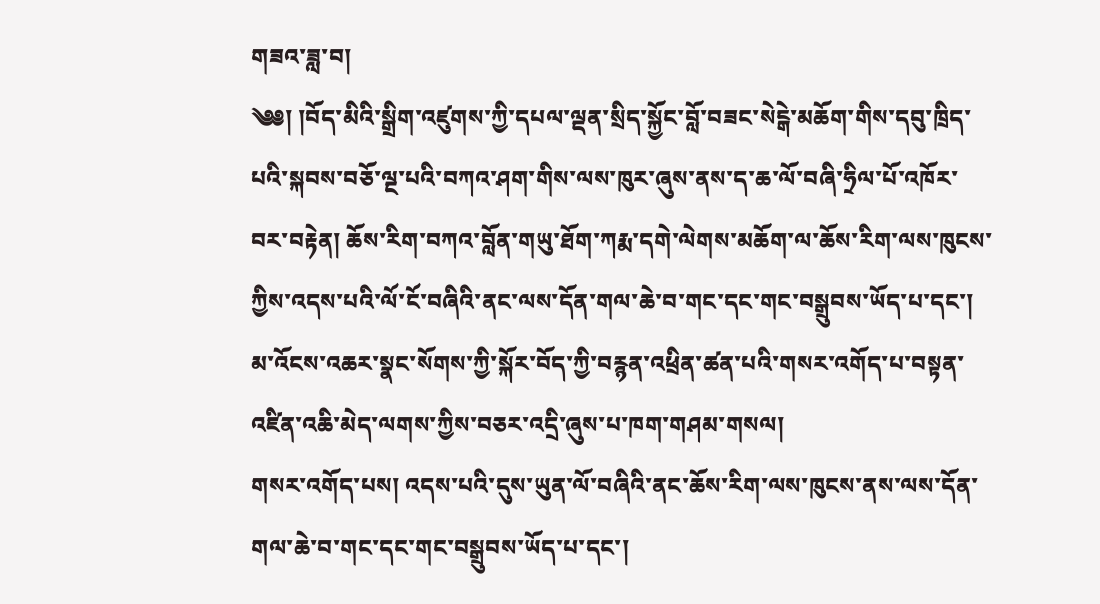གཟའ་ཟླ་བ།
༄༅། །བོད་མིའི་སྒྲིག་འཛུགས་ཀྱི་དཔལ་ལྡན་སྲིད་སྐྱོང་བློ་བཟང་སེངྒེ་མཆོག་གིས་དབུ་ཁྲིད་པའི་སྐབས་བཅོ་ལྔ་པའི་བཀའ་ཤག་གིས་ལས་ཁུར་ཞུས་ནས་ད་ཆ་ལོ་བཞི་ཧྲིལ་པོ་འཁོར་བར་བརྟེན། ཆོས་རིག་བཀའ་བློན་གཡུ་ཐོག་ཀརྨ་དགེ་ལེགས་མཆོག་ལ་ཆོས་རིག་ལས་ཁུངས་ཀྱིས་འདས་པའི་ལོ་ངོ་བཞིའི་ནང་ལས་དོན་གལ་ཆེ་བ་གང་དང་གང་བསྒྲུབས་ཡོད་པ་དང་། མ་འོངས་འཆར་སྣང་སོགས་ཀྱི་སྐོར་བོད་ཀྱི་བརྙན་འཕྲིན་ཚན་པའི་གསར་འགོད་པ་བསྟན་འཛིན་འཆི་མེད་ལགས་ཀྱིས་བཅར་འདྲི་ཞུས་པ་ཁག་གཤམ་གསལ།
གསར་འགོད་པས། འདས་པའི་དུས་ཡུན་ལོ་བཞིའི་ནང་ཆོས་རིག་ལས་ཁུངས་ནས་ལས་དོན་གལ་ཆེ་བ་གང་དང་གང་བསྒྲུབས་ཡོད་པ་དང་།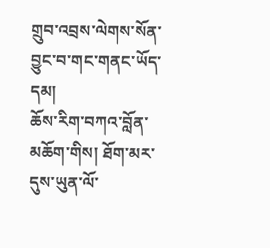གྲུབ་འབྲས་ལེགས་སོན་བྱུང་བ་གང་གནང་ཡོད་དམ།
ཆོས་རིག་བཀའ་བློན་མཆོག་གིས། ཐོག་མར་དུས་ཡུན་ལོ་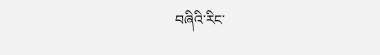བཞིའི་རིང་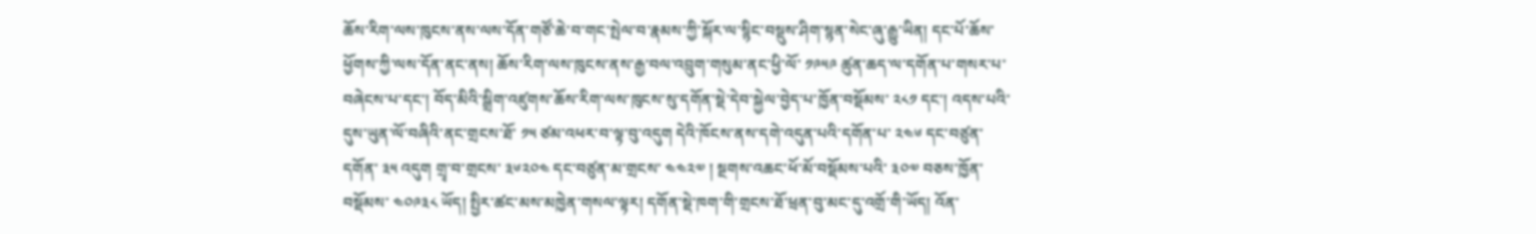ཆོས་རིག་ལས་ཁུངས་ནས་ལས་དོན་གཙོ་ཆེ་བ་གང་སྤེལ་བ་རྣམས་ཀྱི་སྐོར་ལ་སྙིང་བསྡུས་ཤིག་སྙན་སེང་ཞུ་རྒྱུ་ཡིན། དང་པོ་ཆོས་ཕྱོགས་ཀྱི་ལས་དོན་ནང་ནས། ཆོས་རིག་ལས་ཁུངས་ནས་རྒྱ་བལ་འབྲུག་གསུམ་ནང་ཕྱི་ལོ་ ༡༩༥༩ ཚུན་ཆད་ལ་དགོན་པ་གསར་པ་བཞེངས་པ་དང་། བོད་མིའི་སྒྲིག་འཛུགས་ཆོས་རིག་ལས་ཁུངས་སུ་དགོན་སྡེ་དེབ་སྐྱེལ་བྱེད་པ་ཁྱོན་བསྡོམས་ ༢༨༡ དང་། འདས་པའི་དུས་ཡུན་ལོ་བཞིའི་ནང་གྲངས་ཐོ་ ༡༥ ཙམ་འཕར་བ་ལྟ་བུ་འདུག དེའི་ཁོངས་ནས་དགེ་འདུན་པའི་དགོན་པ་ ༢༤༦ དང་བཙུན་དགོན་ ༣༥ འདུག གྲྭ་བ་གྲངས་ ༣༦༢༠༤ དང་བཙུན་མ་གྲངས་ ༤༤༢༧ ། སྔགས་འཆང་ཕོ་མོ་བསྡོམས་པའི་ ༣༠༧ བཅས་ཁྱོན་བསྡོམས་ ༤༠༩༣༨ ཡོད། སྤྱིར་ཚང་མས་མཁྱེན་གསལ་ལྟར། དགོན་སྡེ་ཁག་གི་གྲངས་ཐོ་ཕྲན་བུ་མང་དུ་འགྲོ་གི་ཡོད། འོན་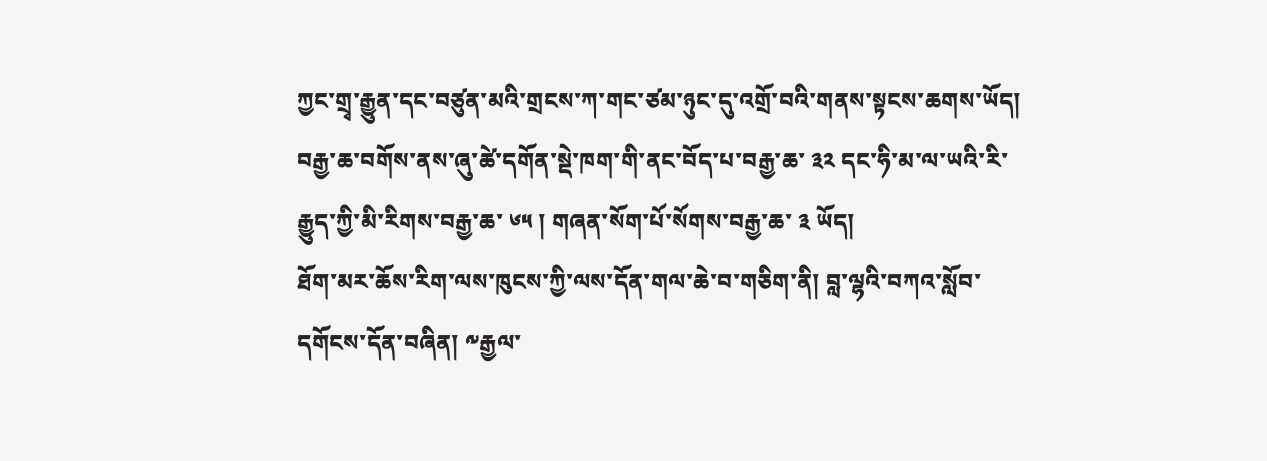ཀྱང་གྲྭ་རྒྱུན་དང་བཙུན་མའི་གྲངས་ཀ་གང་ཙམ་ཉུང་དུ་འགྲོ་བའི་གནས་སྟངས་ཆགས་ཡོད། བརྒྱ་ཆ་བགོས་ནས་ཞུ་ཚེ་དགོན་སྡེ་ཁག་གི་ནང་བོད་པ་བརྒྱ་ཆ་ ༣༢ དང་ཧི་མ་ལ་ཡའི་རི་རྒྱུད་ཀྱི་མི་རིགས་བརྒྱ་ཆ་ ༦༥ ། གཞན་སོག་པོ་སོགས་བརྒྱ་ཆ་ ༣ ཡོད།
ཐོག་མར་ཆོས་རིག་ལས་ཁུངས་ཀྱི་ལས་དོན་གལ་ཆེ་བ་གཅིག་ནི། བླ་ལྷའི་བཀའ་སློབ་དགོངས་དོན་བཞིན། ༸རྒྱལ་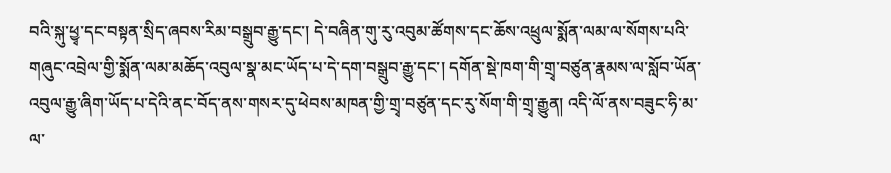བའི་སྐུ་ཕྱྭ་དང་བསྟན་སྲིད་ཞབས་རིམ་བསྒྲུབ་རྒྱུ་དང་། དེ་བཞིན་གུ་རུ་འབུམ་ཚོགས་དང་ཆོས་འཕྲུལ་སྨོན་ལམ་ལ་སོགས་པའི་གཞུང་འབྲེལ་གྱི་སྨོན་ལམ་མཆོད་འབུལ་སྣ་མང་ཡོད་པ་དེ་དག་བསྒྲུབ་རྒྱུ་དང་། དགོན་སྡེ་ཁག་གི་གྲྭ་བཙུན་རྣམས་ལ་སློབ་ཡོན་འབུལ་རྒྱུ་ཞིག་ཡོད་པ་དེའི་ནང་བོད་ནས་གསར་དུ་ཕེབས་མཁན་གྱི་གྲྭ་བཙུན་དང་རུ་སོག་གི་གྲྭ་རྒྱུན། འདི་ལོ་ནས་བཟུང་ཧི་མ་ལ་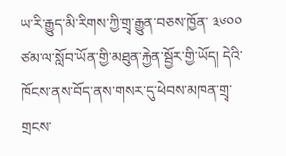ཡ་རི་རྒྱུད་མི་རིགས་ཀྱི་གྲྭ་རྒྱུན་བཅས་ཁྱོན་ ༣༦༠༠ ཙམ་ལ་སློབ་ཡོན་གྱི་མཐུན་རྐྱེན་སྦྱོར་གྱི་ཡོད། དེའི་ཁོངས་ནས་བོད་ནས་གསར་དུ་ཕེབས་མཁན་གྲྭ་གྲངས་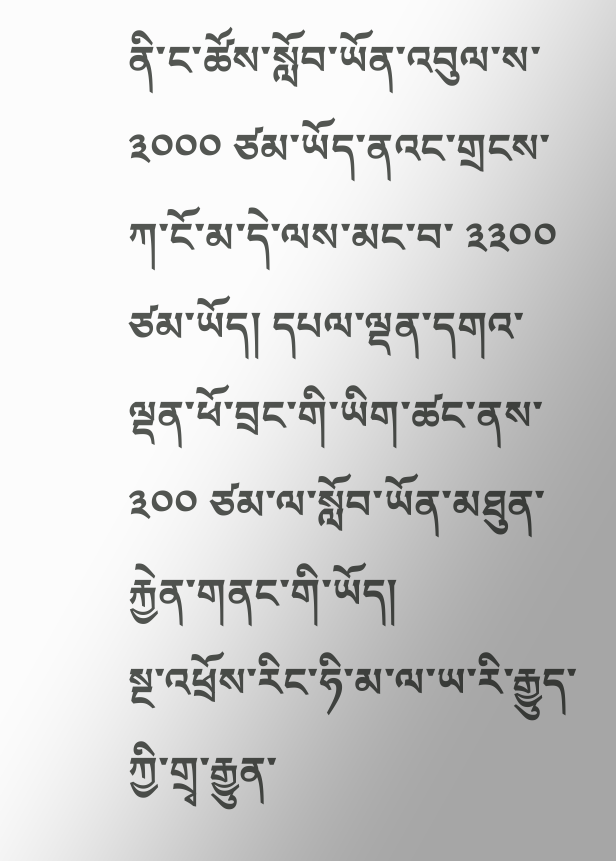ནི་ང་ཚོས་སློབ་ཡོན་འབུལ་ས་ ༣༠༠༠ ཙམ་ཡོད་ནའང་གྲངས་ཀ་ངོ་མ་དེ་ལས་མང་བ་ ༣༣༠༠ ཙམ་ཡོད། དཔལ་ལྡན་དགའ་ལྡན་ཕོ་བྲང་གི་ཡིག་ཚང་ནས་ ༣༠༠ ཙམ་ལ་སློབ་ཡོན་མཐུན་རྐྱེན་གནང་གི་ཡོད།
སྔ་འཕྲོས་རིང་ཧི་མ་ལ་ཡ་རི་རྒྱུད་ཀྱི་གྲྭ་རྒྱུན་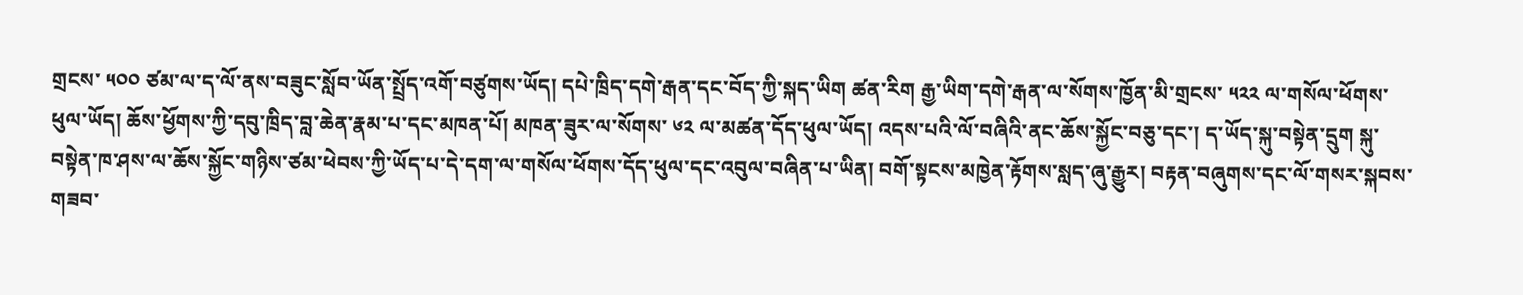གྲངས་ ༥༠༠ ཙམ་ལ་ད་ལོ་ནས་བཟུང་སློབ་ཡོན་སྤྲོད་འགོ་བཙུགས་ཡོད། དཔེ་ཁྲིད་དགེ་རྒན་དང་བོད་ཀྱི་སྐད་ཡིག ཚན་རིག རྒྱ་ཡིག་དགེ་རྒན་ལ་སོགས་ཁྱོན་མི་གྲངས་ ༥༢༢ ལ་གསོལ་ཕོགས་ཕུལ་ཡོད། ཆོས་ཕྱོགས་ཀྱི་དབུ་ཁྲིད་བླ་ཆེན་རྣམ་པ་དང་མཁན་པོ། མཁན་ཟུར་ལ་སོགས་ ༦༢ ལ་མཚན་དོད་ཕུལ་ཡོད། འདས་པའི་ལོ་བཞིའི་ནང་ཆོས་སྐྱོང་བཅུ་དང་། ད་ཡོད་སྐུ་བསྟེན་དྲུག སྐུ་བསྟེན་ཁ་ཤས་ལ་ཆོས་སྐྱོང་གཉིས་ཙམ་ཕེབས་ཀྱི་ཡོད་པ་དེ་དག་ལ་གསོལ་ཕོགས་དོད་ཕུལ་དང་འབུལ་བཞིན་པ་ཡིན། བགོ་སྟངས་མཁྱེན་རྟོགས་སླད་ཞུ་རྒྱུར། བརྟན་བཞུགས་དང་ལོ་གསར་སྐབས་གཟབ་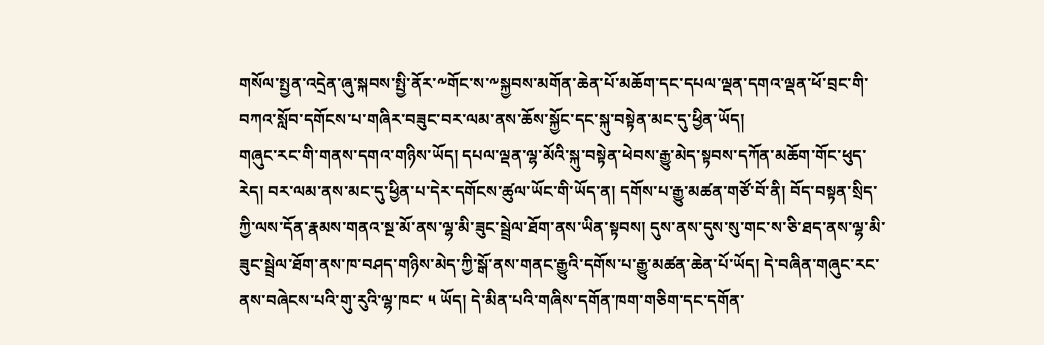གསོལ་སྤྱན་འདྲེན་ཞུ་སྐབས་སྤྱི་ནོར་༸གོང་ས་༸སྐྱབས་མགོན་ཆེན་པོ་མཆོག་དང་དཔལ་ལྡན་དགའ་ལྡན་ཕོ་བྲང་གི་བཀའ་སློབ་དགོངས་པ་གཞིར་བཟུང་བར་ལམ་ནས་ཆོས་སྐྱོང་དང་སྐུ་བསྟེན་མང་དུ་ཕྱིན་ཡོད།
གཞུང་རང་གི་གནས་དགའ་གཉིས་ཡོད། དཔལ་ལྡན་ལྷ་མོའི་སྐུ་བསྟེན་ཕེབས་རྒྱུ་མེད་སྟབས་དཀོན་མཆོག་གོང་ཕུད་རེད། བར་ལམ་ནས་མང་དུ་ཕྱིན་པ་དེར་དགོངས་ཚུལ་ཡོང་གི་ཡོད་ན། དགོས་པ་རྒྱུ་མཚན་གཙོ་བོ་ནི། བོད་བསྟན་སྲིད་ཀྱི་ལས་དོན་རྣམས་གནའ་སྔ་མོ་ནས་ལྷ་མི་ཟུང་སྦྲེལ་ཐོག་ནས་ཡིན་སྟབས། དུས་ནས་དུས་སུ་གང་ས་ཅི་ཐད་ནས་ལྷ་མི་ཟུང་སྦྲེལ་ཐོག་ནས་ཁ་བཤད་གཉིས་མེད་ཀྱི་སྒོ་ནས་གནང་རྒྱུའི་དགོས་པ་རྒྱུ་མཚན་ཆེན་པོ་ཡོད། དེ་བཞིན་གཞུང་རང་ནས་བཞེངས་པའི་གུ་རུའི་ལྷ་ཁང་ ༥ ཡོད། དེ་མིན་པའི་གཞིས་དགོན་ཁག་གཅིག་དང་དགོན་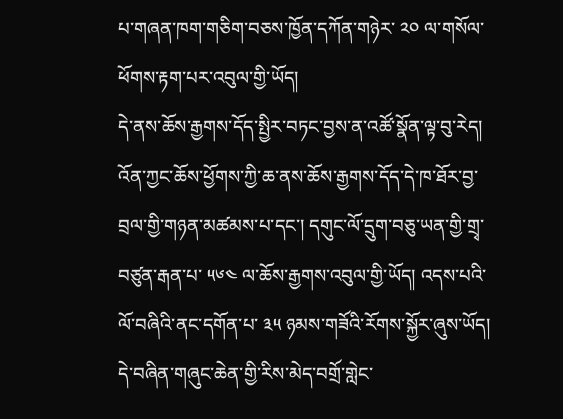པ་གཞན་ཁག་གཅིག་བཅས་ཁྱོན་དཀོན་གཉེར་ ༢༠ ལ་གསོལ་ཕོགས་རྟག་པར་འབུལ་གྱི་ཡོད།
དེ་ནས་ཆོས་རྒྱགས་དོད་སྤྱིར་བཏང་བྱས་ན་འཚོ་སྣོན་ལྟ་བུ་རེད། འོན་ཀྱང་ཆོས་ཕྱོགས་ཀྱི་ཆ་ནས་ཆོས་རྒྱགས་དོད་དེ་ཁ་ཐོར་བྱ་བྲལ་གྱི་གཉན་མཚམས་པ་དང་། དགུང་ལོ་དྲུག་བཅུ་ཡན་གྱི་གྲྭ་བཙུན་རྒན་པ་ ༥༦༤ ལ་ཆོས་རྒྱགས་འབུལ་གྱི་ཡོད། འདས་པའི་ལོ་བཞིའི་ནང་དགོན་པ་ ༣༥ ཉམས་གཟོའི་རོགས་སྐྱོར་ཞུས་ཡོད། དེ་བཞིན་གཞུང་ཆེན་གྱི་རིས་མེད་བགྲོ་གླེང་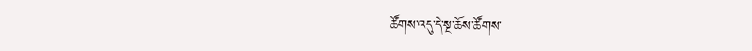ཚོགས་འདུ་དེ་སྔ་ཆོས་ཚོགས་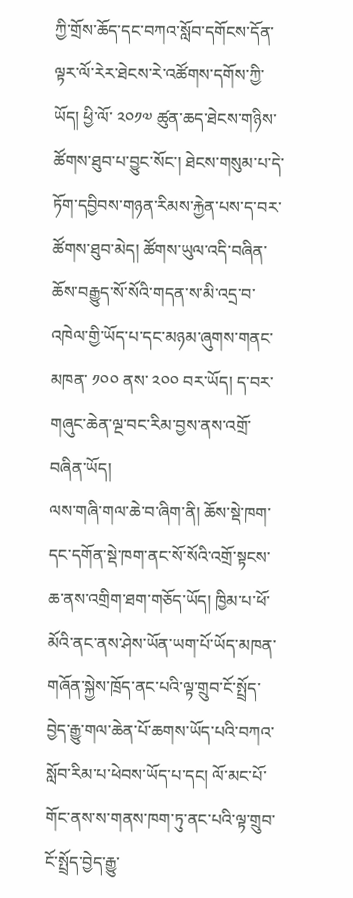ཀྱི་གྲོས་ཆོད་དང་བཀའ་སློབ་དགོངས་དོན་ལྟར་ལོ་རེར་ཐེངས་རེ་འཚོགས་དགོས་ཀྱི་ཡོད། ཕྱི་ལོ་ ༢༠༡༧ ཚུན་ཆད་ཐེངས་གཉིས་ཚོགས་ཐུབ་པ་བྱུང་སོང་། ཐེངས་གསུམ་པ་དེ་ཏོག་དབྱིབས་གཉན་རིམས་རྐྱེན་པས་ད་བར་ཚོགས་ཐུབ་མེད། ཚོགས་ཡུལ་འདི་བཞིན་ཆོས་བརྒྱུད་སོ་སོའི་གདན་ས་མི་འདྲ་བ་འཁེལ་གྱི་ཡོད་པ་དང་མཉམ་ཞུགས་གནང་མཁན་ ༡༠༠ ནས་ ༢༠༠ བར་ཡོད། ད་བར་གཞུང་ཆེན་ལྔ་བང་རིམ་བྱས་ནས་འགྲོ་བཞིན་ཡོད།
ལས་གཞི་གལ་ཆེ་བ་ཞིག་ནི། ཆོས་སྡེ་ཁག་དང་དགོན་སྡེ་ཁག་ནང་སོ་སོའི་འགྲོ་སྟངས་ཆ་ནས་འགྲིག་ཐག་གཅོད་ཡོད། ཁྱིམ་པ་ཕོ་མོའི་ནང་ནས་ཤེས་ཡོན་ཡག་པོ་ཡོད་མཁན་གཞོན་སྐྱེས་ཁྲོད་ནང་པའི་ལྟ་གྲུབ་ངོ་སྤྲོད་བྱེད་རྒྱུ་གལ་ཆེན་པོ་ཆགས་ཡོད་པའི་བཀའ་སློབ་རིམ་པ་ཕེབས་ཡོད་པ་དང། ལོ་མང་པོ་གོང་ནས་ས་གནས་ཁག་ཏུ་ནང་པའི་ལྟ་གྲུབ་ངོ་སྤྲོད་བྱེད་རྒྱུ་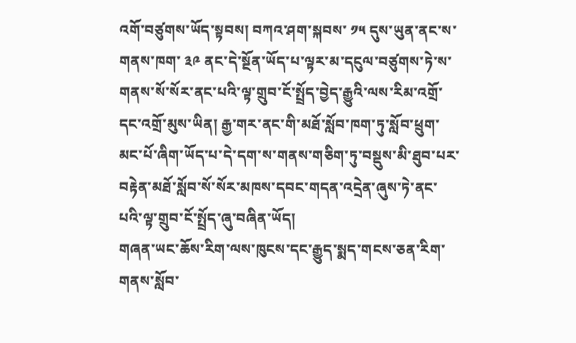འགོ་བཙུགས་ཡོད་སྟབས། བཀའ་ཤག་སྐབས་ ༡༥ དུས་ཡུན་ནང་ས་གནས་ཁག་ ༣༩ ནང་དེ་སྔོན་ཡོད་པ་ལྟར་མ་དངུལ་བཙུགས་ཏེ་ས་གནས་སོ་སོར་ནང་པའི་ལྟ་གྲུབ་ངོ་སྤྲོད་བྱེད་རྒྱུའི་ལས་རིམ་འགྲོ་དང་འགྲོ་མུས་ཡིན། རྒྱ་གར་ནང་གི་མཐོ་སློབ་ཁག་ཏུ་སློབ་ཕྲུག་མང་པོ་ཞིག་ཡོད་པ་དེ་དག་ས་གནས་གཅིག་ཏུ་བསྡུས་མི་ཐུབ་པར་བརྟེན་མཐོ་སློབ་སོ་སོར་མཁས་དབང་གདན་འདྲེན་ཞུས་ཏེ་ནང་པའི་ལྟ་གྲུབ་ངོ་སྤྲོད་ཞུ་བཞིན་ཡོད།
གཞན་ཡང་ཆོས་རིག་ལས་ཁུངས་དང་རྒྱུད་སྨད་གངས་ཅན་རིག་གནས་སློབ་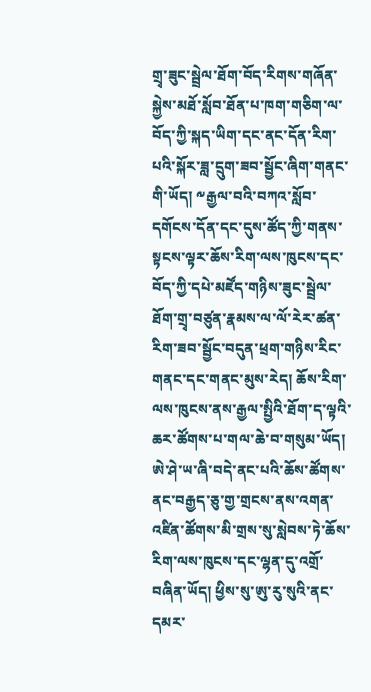གྲྭ་ཟུང་སྦྲེལ་ཐོག་བོད་རིགས་གཞོན་སྐྱེས་མཐོ་སློབ་ཐོན་པ་ཁག་གཅིག་ལ་བོད་ཀྱི་སྐད་ཡིག་དང་ནང་དོན་རིག་པའི་སྐོར་ཟླ་དྲུག་ཟབ་སྦྱོང་ཞིག་གནང་གི་ཡོད། ༸རྒྱལ་བའི་བཀའ་སློབ་དགོངས་དོན་དང་དུས་ཚོད་ཀྱི་གནས་སྟངས་ལྟར་ཆོས་རིག་ལས་ཁུངས་དང་བོད་ཀྱི་དཔེ་མཛོད་གཉིས་ཟུང་སྦྲེལ་ཐོག་གྲྭ་བཙུན་རྣམས་ལ་ལོ་རེར་ཚན་རིག་ཟབ་སྦྱོང་བདུན་ཕྲག་གཉིས་རིང་གནང་དང་གནང་མུས་རེད། ཆོས་རིག་ལས་ཁུངས་ནས་རྒྱལ་སྤྱིའི་ཐོག་ད་ལྟའི་ཆར་ཚོགས་པ་གལ་ཆེ་བ་གསུམ་ཡོད།
ཨེ་ཤེ་ཡ་ཞི་བདེ་ནང་པའི་ཆོས་ཚོགས་ནང་བརྒྱད་ཅུ་གྱ་གྲངས་ནས་འགན་འཛིན་ཚོགས་མི་གྲས་སུ་སླེབས་ཏེ་ཆོས་རིག་ལས་ཁུངས་དང་ལྷན་དུ་འགྲོ་བཞིན་ཡོད། ཕྱིས་སུ་ཨུ་རུ་སུའི་ནང་དམར་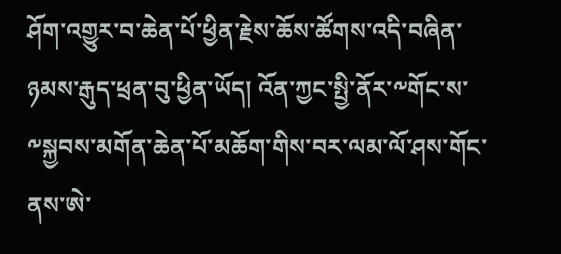ཤོག་འགྱུར་བ་ཆེན་པོ་ཕྱིན་རྗེས་ཆོས་ཚོགས་འདི་བཞིན་ཉམས་རྒུད་ཕྲན་བུ་ཕྱིན་ཡོད། འོན་ཀྱང་སྤྱི་ནོར་༸གོང་ས་༸སྐྱབས་མགོན་ཆེན་པོ་མཆོག་གིས་བར་ལམ་ལོ་ཤས་གོང་ནས་ཨེ་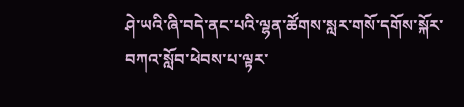ཤེ་ཡའི་ཞི་བདེ་ནང་པའི་ལྷན་ཚོགས་སླར་གསོ་དགོས་སྐོར་བཀའ་སློབ་ཕེབས་པ་ལྟར་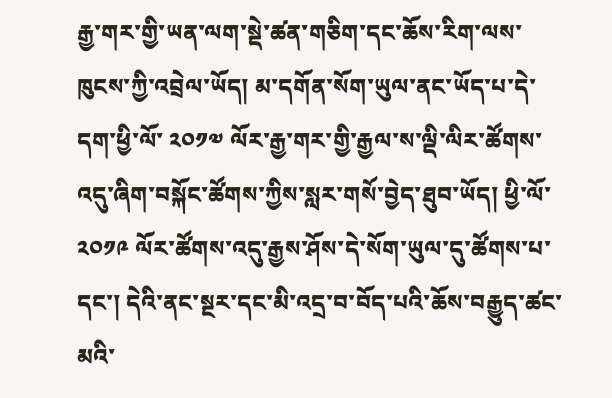རྒྱ་གར་གྱི་ཡན་ལག་སྡེ་ཚན་གཅིག་དང་ཆོས་རིག་ལས་ཁུངས་ཀྱི་འབྲེལ་ཡོད། མ་དགོན་སོག་ཡུལ་ནང་ཡོད་པ་དེ་དག་ཕྱི་ལོ་ ༢༠༡༧ ལོར་རྒྱ་གར་གྱི་རྒྱལ་ས་ལྡི་ལིར་ཚོགས་འདུ་ཞིག་བསྐོང་ཚོགས་ཀྱིས་སླར་གསོ་བྱེད་ཐུབ་ཡོད། ཕྱི་ལོ་ ༢༠༡༩ ལོར་ཚོགས་འདུ་རྒྱས་ཤོས་དེ་སོག་ཡུལ་དུ་ཚོགས་པ་དང་། དེའི་ནང་སྔར་དང་མི་འདྲ་བ་བོད་པའི་ཆོས་བརྒྱུད་ཚང་མའི་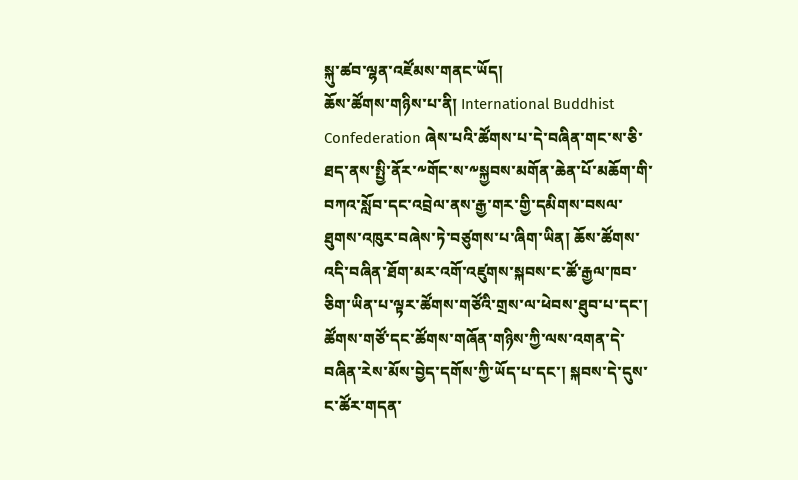སྐུ་ཚབ་ལྷན་འཛོམས་གནང་ཡོད།
ཆོས་ཚོགས་གཉིས་པ་ནི། International Buddhist Confederation ཞེས་པའི་ཚོགས་པ་དེ་བཞིན་གང་ས་ཅི་ཐད་ནས་སྤྱི་ནོར་༸གོང་ས་༸སྐྱབས་མགོན་ཆེན་པོ་མཆོག་གི་བཀའ་སློབ་དང་འབྲེལ་ནས་རྒྱ་གར་གྱི་དམིགས་བསལ་ཐུགས་འཁུར་བཞེས་ཏེ་བཙུགས་པ་ཞིག་ཡིན། ཆོས་ཚོགས་འདི་བཞིན་ཐོག་མར་འགོ་འཛུགས་སྐབས་ང་ཚོ་རྒྱལ་ཁབ་ཅིག་ཡིན་པ་ལྟར་ཚོགས་གཙོའི་གྲས་ལ་ཕེབས་ཐུབ་པ་དང་། ཚོགས་གཙོ་དང་ཚོགས་གཞོན་གཉིས་ཀྱི་ལས་འགན་དེ་བཞིན་རེས་མོས་བྱེད་དགོས་ཀྱི་ཡོད་པ་དང་། སྐབས་དེ་དུས་ང་ཚོར་གདན་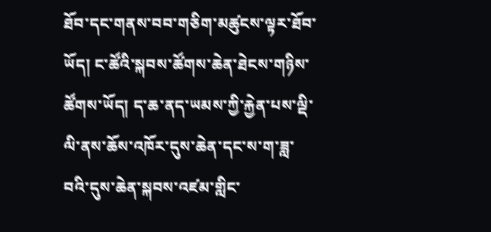ཐོབ་དང་གནས་བབ་གཅིག་མཚུངས་ལྟར་ཐོབ་ཡོད། ང་ཚོའི་སྐབས་ཚོགས་ཆེན་ཐེངས་གཉིས་ཚོགས་ཡོད། ད་ཆ་ནད་ཡམས་ཀྱི་རྐྱེན་པས་ལྡི་ལི་ནས་ཆོས་འཁོར་དུས་ཆེན་དང་ས་ག་ཟླ་བའི་དུས་ཆེན་སྐབས་འཛམ་གླིང་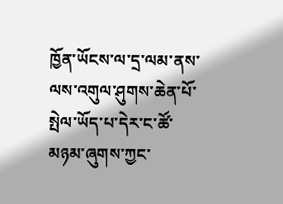ཁྱོན་ཡོངས་ལ་དྲ་ལམ་ནས་ལས་འགུལ་ཤུགས་ཆེན་པོ་སྤེལ་ཡོད་པ་དེར་ང་ཚོ་མཉམ་ཞུགས་ཀྱང་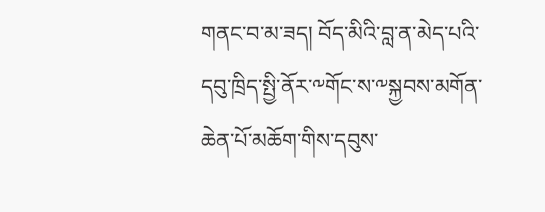གནང་བ་མ་ཟད། བོད་མིའི་བླ་ན་མེད་པའི་དབུ་ཁྲིད་སྤྱི་ནོར་༸གོང་ས་༸སྐྱབས་མགོན་ཆེན་པོ་མཆོག་གིས་དབུས་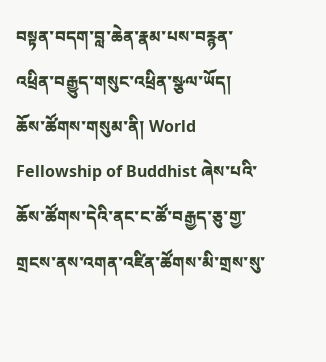བསྟན་བདག་བླ་ཆེན་རྣམ་པས་བརྙན་འཕྲིན་བརྒྱུད་གསུང་འཕྲིན་སྩལ་ཡོད།
ཆོས་ཚོགས་གསུམ་ནི། World Fellowship of Buddhist ཞེས་པའི་ཆོས་ཚོགས་དེའི་ནང་ང་ཚོ་བརྒྱད་ཅུ་གྱ་གྲངས་ནས་འགན་འཛིན་ཚོགས་མི་གྲས་སུ་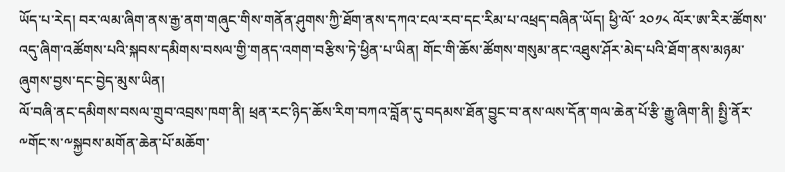ཡོད་པ་རེད། བར་ལམ་ཞིག་ནས་རྒྱ་ནག་གཞུང་གིས་གནོན་ཤུགས་ཀྱི་ཐོག་ནས་དཀའ་ངལ་རབ་དང་རིམ་པ་འཕྲད་བཞིན་ཡོད། ཕྱི་ལོ་ ༢༠༡༨ ལོར་ཨ་རིར་ཚོགས་འདུ་ཞིག་འཚོགས་པའི་སྐབས་དམིགས་བསལ་གྱི་གནད་འགག་བརྩིས་ཏེ་ཕྱིན་པ་ཡིན། གོང་གི་ཆོས་ཚོགས་གསུམ་ནང་འཐུས་ཤོར་མེད་པའི་ཐོག་ནས་མཉམ་ཞུགས་བྱས་དང་བྱེད་མུས་ཡིན།
ལོ་བཞི་ནང་དམིགས་བསལ་གྲུབ་འབྲས་ཁག་ནི། ཕྲན་རང་ཉིད་ཆོས་རིག་བཀའ་བློན་དུ་བདམས་ཐོན་བྱུང་བ་ནས་ལས་དོན་གལ་ཆེན་པོ་རྩི་རྒྱུ་ཞིག་ནི། སྤྱི་ནོར་༸གོང་ས་༸སྐྱབས་མགོན་ཆེན་པོ་མཆོག་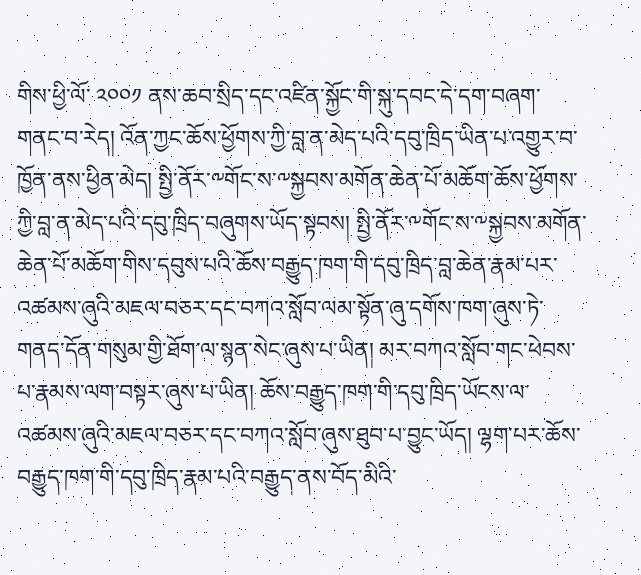གིས་ཕྱི་ལོ་ ༢༠༠༡ ནས་ཆབ་སྲིད་དང་འཛིན་སྐྱོང་གི་སྐུ་དབང་དེ་དག་བཞག་གནང་བ་རེད། འོན་ཀྱང་ཆོས་ཕྱོགས་ཀྱི་བླ་ན་མེད་པའི་དབུ་ཁྲིད་ཡིན་པ་འགྱུར་བ་ཁྱོན་ནས་ཕྱིན་མེད། སྤྱི་ནོར་༸གོང་ས་༸སྐྱབས་མགོན་ཆེན་པོ་མཆོག་ཆོས་ཕྱོགས་ཀྱི་བླ་ན་མེད་པའི་དབུ་ཁྲིད་བཞུགས་ཡོད་སྟབས། སྤྱི་ནོར་༸གོང་ས་༸སྐྱབས་མགོན་ཆེན་པོ་མཆོག་གིས་དབུས་པའི་ཆོས་བརྒྱུད་ཁག་གི་དབུ་ཁྲིད་བླ་ཆེན་རྣམ་པར་འཚམས་ཞུའི་མཇལ་བཅར་དང་བཀའ་སློབ་ལམ་སྟོན་ཞུ་དགོས་ཁག་ཞུས་ཏེ་གནད་དོན་གསུམ་གྱི་ཐོག་ལ་སྙན་སེང་ཞུས་པ་ཡིན། མར་བཀའ་སློབ་གང་ཕེབས་པ་རྣམས་ལག་བསྟར་ཞུས་པ་ཡིན། ཆོས་བརྒྱུད་ཁག་གི་དབུ་ཁྲིད་ཡོངས་ལ་འཚམས་ཞུའི་མཇལ་བཅར་དང་བཀའ་སློབ་ཞུས་ཐུབ་པ་བྱུང་ཡོད། ལྷག་པར་ཆོས་བརྒྱུད་ཁག་གི་དབུ་ཁྲིད་རྣམ་པའི་བརྒྱུད་ནས་བོད་མིའི་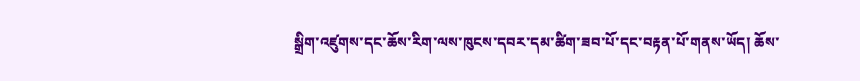སྒྲིག་འཛུགས་དང་ཆོས་རིག་ལས་ཁུངས་དབར་དམ་ཚིག་ཟབ་པོ་དང་བརྟན་པོ་གནས་ཡོད། ཆོས་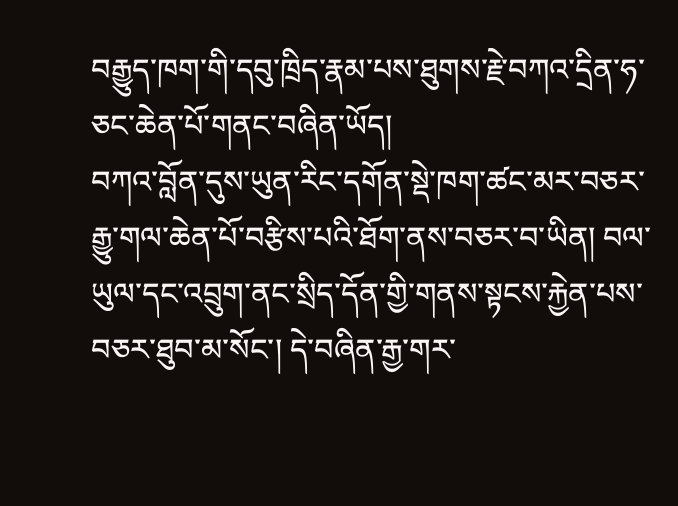བརྒྱུད་ཁག་གི་དབུ་ཁྲིད་རྣམ་པས་ཐུགས་རྗེ་བཀའ་དྲིན་ཧ་ཅང་ཆེན་པོ་གནང་བཞིན་ཡོད།
བཀའ་བློན་དུས་ཡུན་རིང་དགོན་སྡེ་ཁག་ཚང་མར་བཅར་རྒྱུ་གལ་ཆེན་པོ་བརྩིས་པའི་ཐོག་ནས་བཅར་བ་ཡིན། བལ་ཡུལ་དང་འབྲུག་ནང་སྲིད་དོན་གྱི་གནས་སྟངས་རྐྱེན་པས་བཅར་ཐུབ་མ་སོང་། དེ་བཞིན་རྒྱ་གར་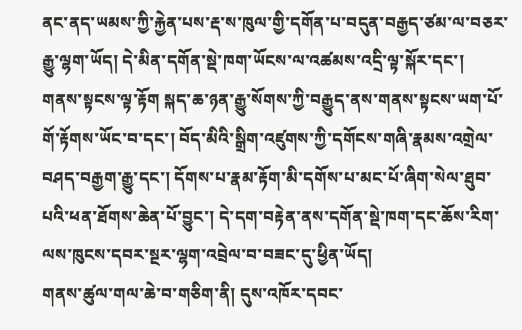ནང་ནད་ཡམས་ཀྱི་རྐྱེན་པས་རྡ་ས་ཁུལ་གྱི་དགོན་པ་བདུན་བརྒྱད་ཙམ་ལ་བཅར་རྒྱུ་ལྷག་ཡོད། དེ་མིན་དགོན་སྡེ་ཁག་ཡོངས་ལ་འཚམས་འདྲི་ལྟ་སྐོར་དང་། གནས་སྟངས་ལྟ་རྟོག སྐད་ཆ་ཉན་རྒྱུ་སོགས་ཀྱི་བརྒྱུད་ནས་གནས་སྟངས་ཡག་པོ་གོ་རྟོགས་ཡོང་བ་དང་། བོད་མིའི་སྒྲིག་འཛུགས་ཀྱི་དགོངས་གཞི་རྣམས་འགྲེལ་བཤད་བརྒྱག་རྒྱུ་དང་། དོགས་པ་རྣམ་རྟོག་མི་དགོས་པ་མང་པོ་ཞིག་སེལ་ཐུབ་པའི་ཕན་ཐོགས་ཆེན་པོ་བྱུང་། དེ་དག་བརྟེན་ནས་དགོན་སྡེ་ཁག་དང་ཆོས་རིག་ལས་ཁུངས་དབར་སྔར་ལྷག་འབྲེལ་བ་བཟང་དུ་ཕྱིན་ཡོད།
གནས་ཚུལ་གལ་ཆེ་བ་གཅིག་ནི། དུས་འཁོར་དབང་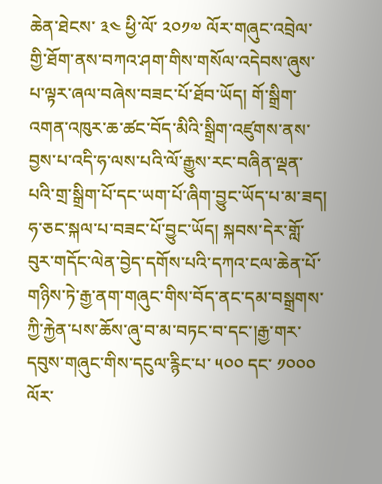ཆེན་ཐེངས་ ༣༤ ཕྱི་ལོ་ ༢༠༡༧ ལོར་གཞུང་འབྲེལ་གྱི་ཐོག་ནས་བཀའ་ཤག་གིས་གསོལ་འདེབས་ཞུས་པ་ལྟར་ཞལ་བཞེས་བཟང་པོ་ཐོབ་ཡོད། གོ་སྒྲིག་འགན་འཁུར་ཆ་ཚང་བོད་མིའི་སྒྲིག་འཛུགས་ནས་བྱས་པ་འདི་ཧ་ལས་པའི་ལོ་རྒྱུས་རང་བཞིན་ལྡན་པའི་གྲ་སྒྲིག་པོ་དང་ཡག་པོ་ཞིག་བྱུང་ཡོད་པ་མ་ཟད། ཧ་ཅང་སྐལ་པ་བཟང་པོ་བྱུང་ཡོད། སྐབས་དེར་གློ་བུར་གདོང་ལེན་བྱེད་དགོས་པའི་དཀའ་ངལ་ཆེན་པོ་གཉིས་ཏེ་རྒྱ་ནག་གཞུང་གིས་བོད་ནང་དམ་བསྒྲགས་ཀྱི་རྐྱེན་པས་ཆོས་ཞུ་བ་མ་བཏང་བ་དང་།རྒྱ་གར་དབུས་གཞུང་གིས་དངུལ་རྙིང་པ་ ༥༠༠ དང་ ༡༠༠༠ ལོར་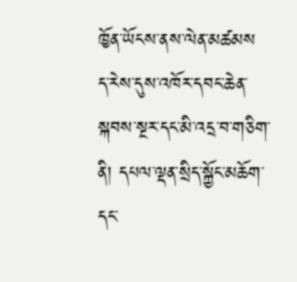ཁྱོན་ཡོངས་ནས་ལེན་མཚམས
ད་རེས་དུས་འཁོར་དབང་ཆེན་སྐབས་སྔར་དང་མི་འདྲ་བ་གཅིག་ནི། དཔལ་ལྡན་སྲིད་སྐྱོང་མཆོག་དང་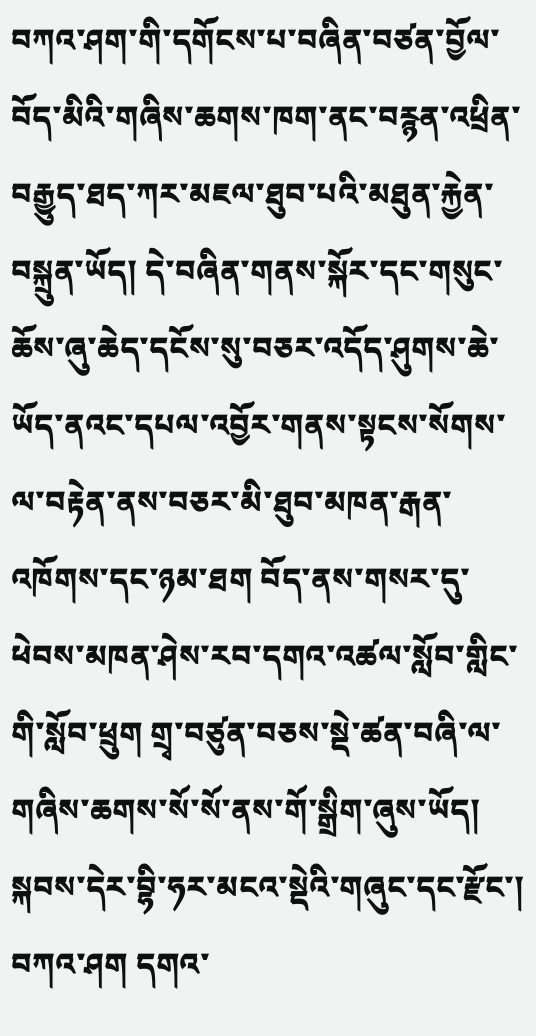བཀའ་ཤག་གི་དགོངས་པ་བཞིན་བཙན་བྱོལ་བོད་མིའི་གཞིས་ཆགས་ཁག་ནང་བརྙན་འཕྲིན་བརྒྱུད་ཐད་ཀར་མཇལ་ཐུབ་པའི་མཐུན་རྐྱེན་བསྐྲུན་ཡོད། དེ་བཞིན་གནས་སྐོར་དང་གསུང་ཆོས་ཞུ་ཆེད་དངོས་སུ་བཅར་འདོད་ཤུགས་ཆེ་ཡོད་ནའང་དཔལ་འབྱོར་གནས་སྟངས་སོགས་ལ་བརྟེན་ནས་བཅར་མི་ཐུབ་མཁན་རྒན་འཁོགས་དང་ཉམ་ཐག བོད་ནས་གསར་དུ་ཕེབས་མཁན་ཤེས་རབ་དགའ་འཚལ་སློབ་གླིང་གི་སློབ་ཕྲུག གྲྭ་བཙུན་བཅས་སྡེ་ཚན་བཞི་ལ་གཞིས་ཆགས་སོ་སོ་ནས་གོ་སྒྲིག་ཞུས་ཡོད། སྐབས་དེར་བྷི་ཧར་མངའ་སྡེའི་གཞུང་དང་རྫོང་། བཀའ་ཤག དགའ་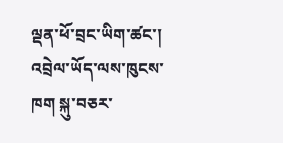ལྡན་ཕོ་བྲང་ཡིག་ཚང་། འབྲེལ་ཡོད་ལས་ཁུངས་ཁག སྐུ་བཅར་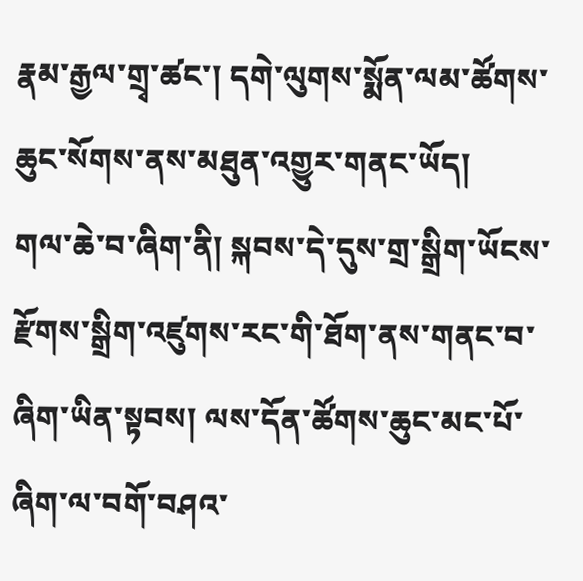རྣམ་རྒྱལ་གྲྭ་ཚང་། དགེ་ལུགས་སྨོན་ལམ་ཚོགས་ཆུང་སོགས་ནས་མཐུན་འགྱུར་གནང་ཡོད།
གལ་ཆེ་བ་ཞིག་ནི། སྐབས་དེ་དུས་གྲ་སྒྲིག་ཡོངས་རྫོགས་སྒྲིག་འཛུགས་རང་གི་ཐོག་ནས་གནང་བ་ཞིག་ཡིན་སྟབས། ལས་དོན་ཚོགས་ཆུང་མང་པོ་ཞིག་ལ་བགོ་བཤའ་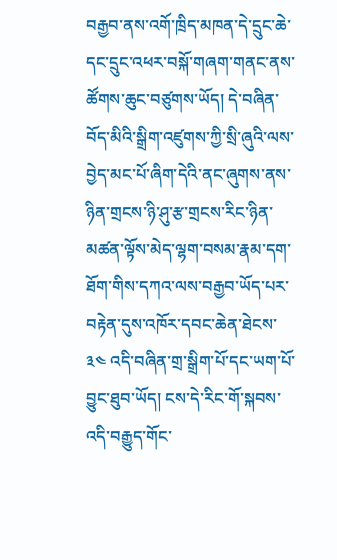བརྒྱབ་ནས་འགོ་ཁྲིད་མཁན་དེ་དྲུང་ཆེ་དང་དྲུང་འཕར་བསྐོ་གཞག་གནང་ནས་ཚོགས་ཆུང་བཙུགས་ཡོད། དེ་བཞིན་བོད་མིའི་སྒྲིག་འཛུགས་ཀྱི་སྲི་ཞུའི་ལས་བྱེད་མང་པོ་ཞིག་དེའི་ནང་ཞུགས་ནས་ཉིན་གྲངས་ཉི་ཤུ་རྩ་གྲངས་རིང་ཉིན་མཚན་ལྟོས་མེད་ལྷག་བསམ་རྣམ་དག་ཐོག་གིས་དཀའ་ལས་བརྒྱབ་ཡོད་པར་བརྟེན་དུས་འཁོར་དབང་ཆེན་ཐེངས་ ༣༤ འདི་བཞིན་གྲ་སྒྲིག་པོ་དང་ཡག་པོ་བྱུང་ཐུབ་ཡོད། ངས་དེ་རིང་གོ་སྐབས་འདི་བརྒྱུད་གོང་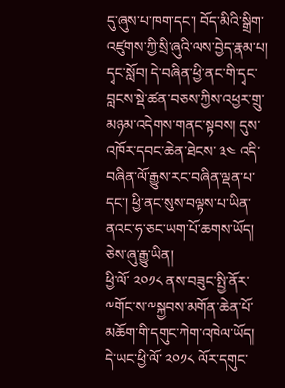དུ་ཞུས་པ་ཁག་དང་། བོད་མིའི་སྒྲིག་འཛུགས་ཀྱི་སྲི་ཞུའི་ལས་བྱེད་རྣམ་པ། དྭང་སློབ། དེ་བཞིན་ཕྱི་ནང་གི་དྭང་བླངས་སྡེ་ཚན་བཅས་ཀྱིས་འཕྱར་གྲུ་མཉམ་འདེགས་གནང་སྟབས། དུས་འཁོར་དབང་ཆེན་ཐེངས་ ༣༤ འདི་བཞིན་ལོ་རྒྱུས་རང་བཞིན་ལྡན་པ་དང་། ཕྱི་ནང་སུས་བལྟས་པ་ཡིན་ནའང་ཧ་ཅང་ཡག་པོ་ཆགས་ཡོད། ཅེས་ཞུ་རྒྱུ་ཡིན།
ཕྱི་ལོ་ ༢༠༡༨ ནས་བཟུང་སྤྱི་ནོར་༸གོང་ས་༸སྐྱབས་མགོན་ཆེན་པོ་མཆོག་གི་དགུང་ཀེག་འཁེལ་ཡོད། དེ་ཡང་ཕྱི་ལོ་ ༢༠༡༨ ལོར་དགུང་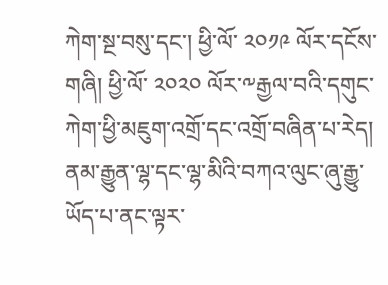ཀེག་སྔ་བསུ་དང་། ཕྱི་ལོ་ ༢༠༡༩ ལོར་དངོས་གཞི། ཕྱི་ལོ་ ༢༠༢༠ ལོར་༸རྒྱལ་བའི་དགུང་ཀེག་ཕྱི་མཇུག་འགྲོ་དང་འགྲོ་བཞིན་པ་རེད། ནམ་རྒྱུན་ལྷ་དང་ལྷ་མིའི་བཀའ་ལུང་ཞུ་རྒྱུ་ཡོད་པ་ནང་ལྟར་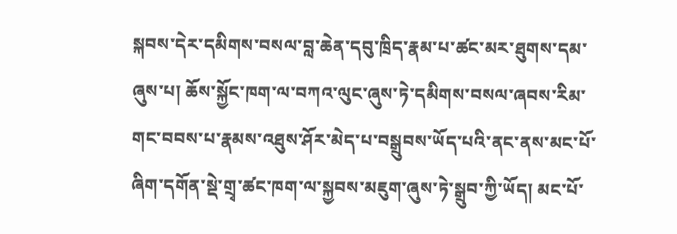སྐབས་དེར་དམིགས་བསལ་བླ་ཆེན་དབུ་ཁྲིད་རྣམ་པ་ཚང་མར་ཐུགས་དམ་ཞུས་པ། ཆོས་སྐྱོང་ཁག་ལ་བཀའ་ལུང་ཞུས་ཏེ་དམིགས་བསལ་ཞབས་རིམ་གང་བབས་པ་རྣམས་འཐུས་ཤོར་མེད་པ་བསྒྲུབས་ཡོད་པའི་ནང་ནས་མང་པོ་ཞིག་དགོན་སྡེ་གྲྭ་ཚང་ཁག་ལ་སྐྱབས་མཇུག་ཞུས་ཏེ་སྒྲུབ་ཀྱི་ཡོད། མང་པོ་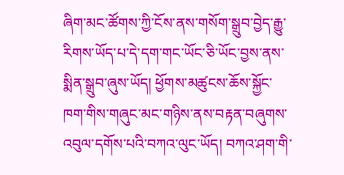ཞིག་མང་ཚོགས་ཀྱི་ངོས་ནས་གསོག་སྒྲུབ་བྱེད་རྒྱུ་རིགས་ཡོད་པ་དེ་དག་གང་ཡོང་ཅི་ཡོང་བྱས་ནས་སྨིན་སྒྲུབ་ཞུས་ཡོད། ཕྱོགས་མཚུངས་ཆོས་སྐྱོང་ཁག་གིས་གཞུང་མང་གཉིས་ནས་བརྟན་བཞུགས་འབུལ་དགོས་པའི་བཀའ་ལུང་ཡོད། བཀའ་ཤག་གི་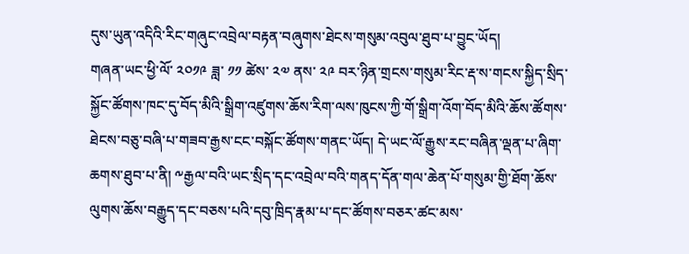དུས་ཡུན་འདིའི་རིང་གཞུང་འབྲེལ་བརྟན་བཞུགས་ཐེངས་གསུམ་འབུལ་ཐུབ་པ་བྱུང་ཡོད།
གཞན་ཡང་ཕྱི་ལོ་ ༢༠༡༩ ཟླ་ ༡༡ ཚེས་ ༢༧ ནས་ ༢༩ བར་ཉིན་གྲངས་གསུམ་རིང་རྡ་ས་གངས་སྐྱིད་སྲིད་སྐྱོང་ཚོགས་ཁང་དུ་བོད་མིའི་སྒྲིག་འཛུགས་ཆོས་རིག་ལས་ཁུངས་ཀྱི་གོ་སྒྲིག་འོག་བོད་མིའི་ཆོས་ཚོགས་ཐེངས་བཅུ་བཞི་པ་གཟབ་རྒྱས་ངང་བསྐོང་ཚོགས་གནང་ཡོད། དེ་ཡང་ལོ་རྒྱུས་རང་བཞིན་ལྡན་པ་ཞིག་ཆགས་ཐུབ་པ་ནི། ༸རྒྱལ་བའི་ཡང་སྲིད་དང་འབྲེལ་བའི་གནད་དོན་གལ་ཆེན་པོ་གསུམ་གྱི་ཐོག་ཆོས་ལུགས་ཆོས་བརྒྱུད་དང་བཅས་པའི་དབུ་ཁྲིད་རྣམ་པ་དང་ཚོགས་བཅར་ཚང་མས་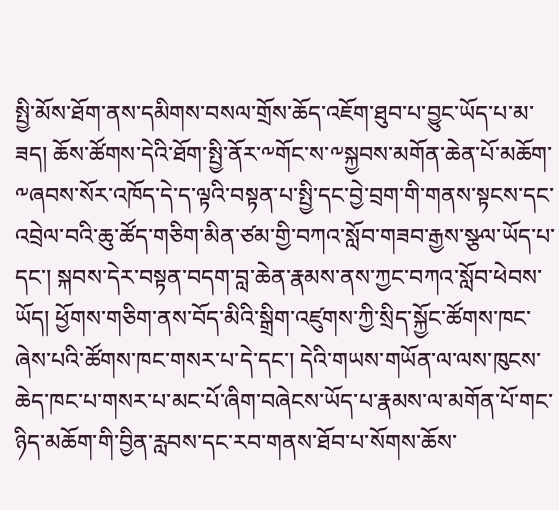སྤྱི་མོས་ཐོག་ནས་དམིགས་བསལ་གྲོས་ཆོད་འཇོག་ཐུབ་པ་བྱུང་ཡོད་པ་མ་ཟད། ཆོས་ཚོགས་དེའི་ཐོག་སྤྱི་ནོར་༸གོང་ས་༸སྐྱབས་མགོན་ཆེན་པོ་མཆོག་༸ཞབས་སོར་འཁོད་དེ་ད་ལྟའི་བསྟན་པ་སྤྱི་དང་བྱེ་བྲག་གི་གནས་སྟངས་དང་འབྲེལ་བའི་ཆུ་ཚོད་གཅིག་མིན་ཙམ་གྱི་བཀའ་སློབ་གཟབ་རྒྱས་སྩལ་ཡོད་པ་དང་། སྐབས་དེར་བསྟན་བདག་བླ་ཆེན་རྣམས་ནས་ཀྱང་བཀའ་སློབ་ཕེབས་ཡོད། ཕྱོགས་གཅིག་ནས་བོད་མིའི་སྒྲིག་འཛུགས་ཀྱི་སྲིད་སྐྱོང་ཚོགས་ཁང་ཞེས་པའི་ཚོགས་ཁང་གསར་པ་དེ་དང་། དེའི་གཡས་གཡོན་ལ་ལས་ཁུངས་ཆེད་ཁང་པ་གསར་པ་མང་པོ་ཞིག་བཞེངས་ཡོད་པ་རྣམས་ལ་མགོན་པོ་གང་ཉིད་མཆོག་གི་བྱིན་རླབས་དང་རབ་གནས་ཐོབ་པ་སོགས་ཆོས་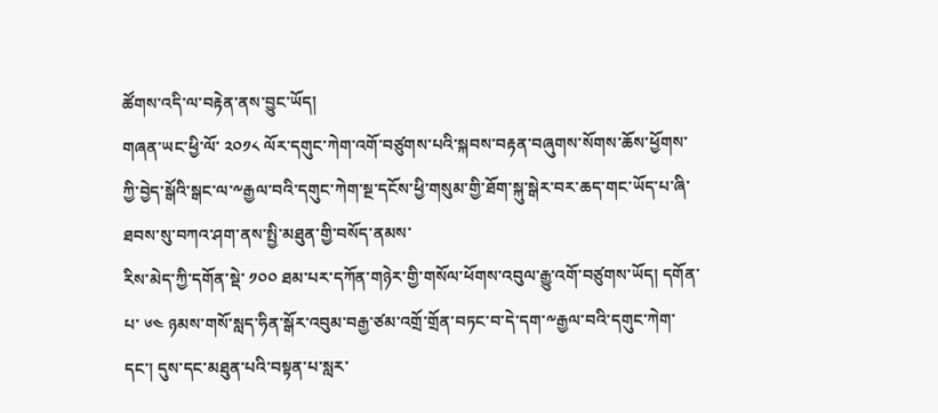ཚོགས་འདི་ལ་བརྟེན་ནས་བྱུང་ཡོད།
གཞན་ཡང་ཕྱི་ལོ་ ༢༠༡༨ ལོར་དགུང་ཀེག་འགོ་བཙུགས་པའི་སྐབས་བརྟན་བཞུགས་སོགས་ཆོས་ཕྱོགས་ཀྱི་བྱེད་སྒོའི་སྒང་ལ་༸རྒྱལ་བའི་དགུང་ཀེག་སྔ་དངོས་ཕྱི་གསུམ་གྱི་ཐོག་སྐུ་སྒེར་བར་ཆད་གང་ཡོད་པ་ཞི་ཐབས་སུ་བཀའ་ཤག་ནས་སྤྱི་མཐུན་གྱི་བསོད་ནམས་
རིས་མེད་ཀྱི་དགོན་སྡེ་ ༡༠༠ ཐམ་པར་དཀོན་གཉེར་གྱི་གསོལ་ཕོགས་འབུལ་རྒྱུ་འགོ་བཙུགས་ཡོད། དགོན་པ་ ༦༤ ཉམས་གསོ་སླད་ཧིན་སྒོར་འབུམ་བརྒྱ་ཙམ་འགྲོ་གྲོན་བཏང་བ་དེ་དག་༸རྒྱལ་བའི་དགུང་ཀེག་དང་། དུས་དང་མཐུན་པའི་བསྟན་པ་སླར་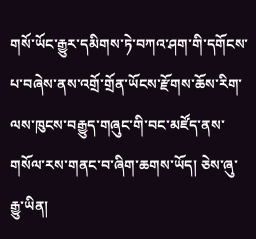གསོ་ཡོང་རྒྱུར་དམིགས་ཏེ་བཀའ་ཤག་གི་དགོངས་པ་བཞེས་ནས་འགྲོ་གྲོན་ཡོངས་རྫོགས་ཆོས་རིག་ལས་ཁུངས་བརྒྱུད་གཞུང་གི་བང་མཛོད་ནས་གསོལ་རས་གནང་བ་ཞིག་ཆགས་ཡོད། ཅེས་ཞུ་རྒྱུ་ཡིན།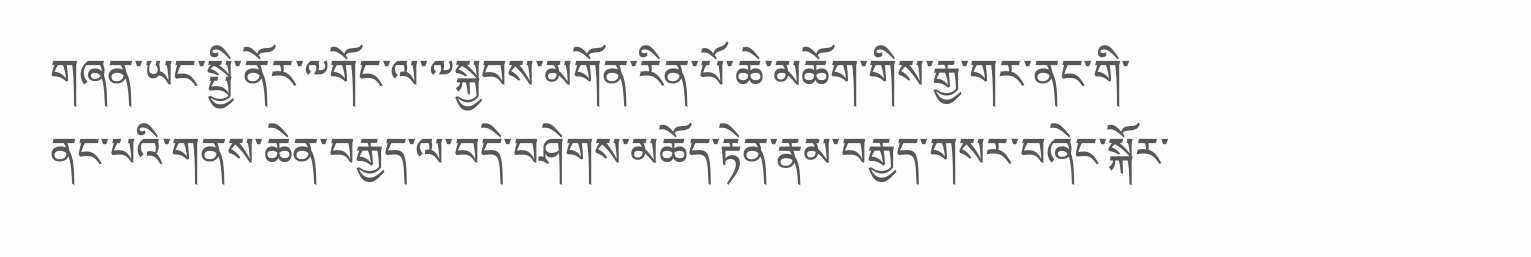གཞན་ཡང་སྤྱི་ནོར་༸གོང་ལ་༸སྐྱབས་མགོན་རིན་པོ་ཆེ་མཆོག་གིས་རྒྱ་གར་ནང་གི་ནང་པའི་གནས་ཆེན་བརྒྱད་ལ་བདེ་བཤེགས་མཆོད་རྟེན་རྣམ་བརྒྱད་གསར་བཞེང་སྐོར་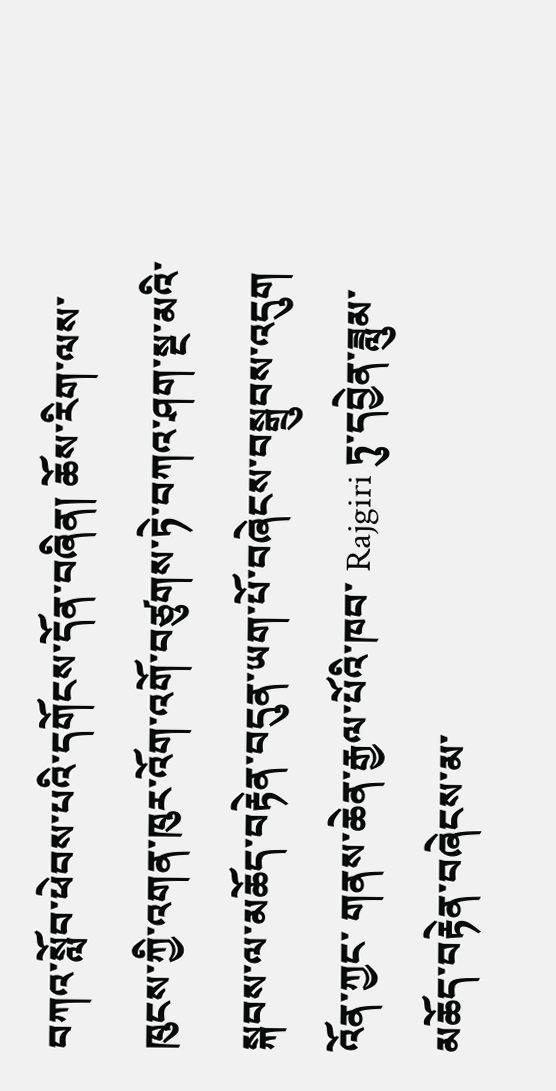བཀའ་སློབ་ཕེབས་པའི་དགོངས་དོན་བཞིན། ཆོས་རིག་ལས་ཁུངས་ཀྱི་འགན་ཁུར་འོག་འགོ་བཙུགས་ཏེ་བཀའ་ཤག་སྔ་མའི་སྐབས་ལ་མཆོད་བརྟེན་བདུན་ཡག་པོ་བཞེངས་བསྒྲུབས་འདུག འོན་ཀྱང་ གནས་ཆེན་རྒྱལ་པོའི་ཁབ་ Rajgiri ཏུ་དབྱེན་ཟླུམ་མཆོད་བརྟེན་བཞེངས་མ་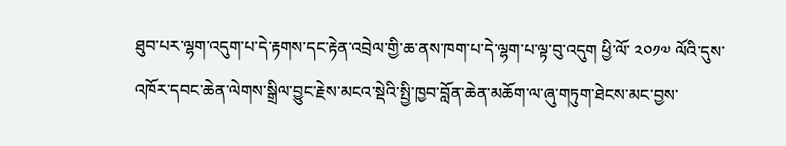ཐུབ་པར་ལྷག་འདུག་པ་དེ་རྟགས་དང་རྟེན་འབྲེལ་གྱི་ཆ་ནས་ཁག་པ་དེ་ལྷག་པ་ལྟ་བུ་འདུག ཕྱི་ལོ་ ༢༠༡༧ ལོའི་དུས་འཁོར་དབང་ཆེན་ལེགས་སྒྲིལ་བྱུང་རྗེས་མངའ་སྡེའི་སྤྱི་ཁྱབ་བློན་ཆེན་མཆོག་ལ་ཞུ་གཏུག་ཐེངས་མང་བྱས་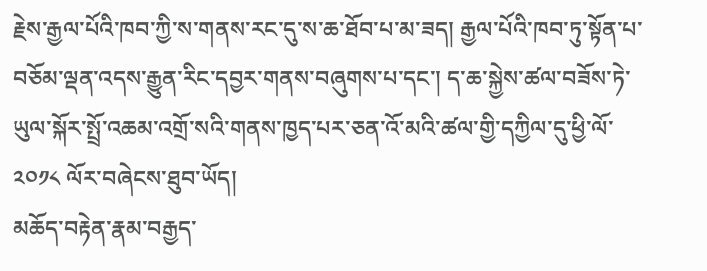རྗེས་རྒྱལ་པོའི་ཁབ་ཀྱི་ས་གནས་རང་དུ་ས་ཆ་ཐོབ་པ་མ་ཟད། རྒྱལ་པོའི་ཁབ་ཏུ་སྟོན་པ་བཅོམ་ལྡན་འདས་རྒྱུན་རིང་དབྱར་གནས་བཞུགས་པ་དང་། ད་ཆ་སྐྱེས་ཚལ་བཟོས་ཏེ་ཡུལ་སྐོར་སྤྲོ་འཆམ་འགྲོ་སའི་གནས་ཁྱད་པར་ཅན་འོ་མའི་ཚལ་གྱི་དཀྱིལ་དུ་ཕྱི་ལོ་ ༢༠༡༨ ལོར་བཞེངས་ཐུབ་ཡོད།
མཆོད་བརྟེན་རྣམ་བརྒྱད་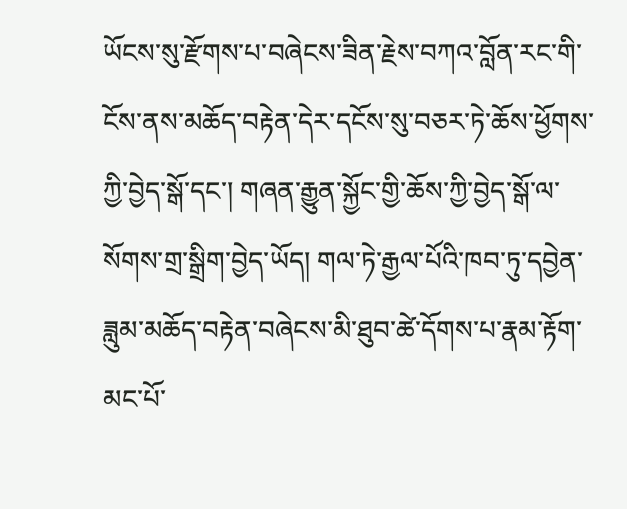ཡོངས་སུ་རྫོགས་པ་བཞེངས་ཟིན་རྗེས་བཀའ་བློན་རང་གི་ངོས་ནས་མཆོད་བརྟེན་དེར་དངོས་སུ་བཅར་ཏེ་ཆོས་ཕྱོགས་ཀྱི་བྱེད་སྒོ་དང་། གཞན་རྒྱུན་སྐྱོང་གྱི་ཆོས་ཀྱི་བྱེད་སྒོ་ལ་སོགས་གྲ་སྒྲིག་བྱེད་ཡོད། གལ་ཏེ་རྒྱལ་པོའི་ཁབ་ཏུ་དབྱེན་ཟླུམ་མཆོད་བརྟེན་བཞེངས་མི་ཐུབ་ཚེ་དོགས་པ་རྣམ་རྟོག་མང་པོ་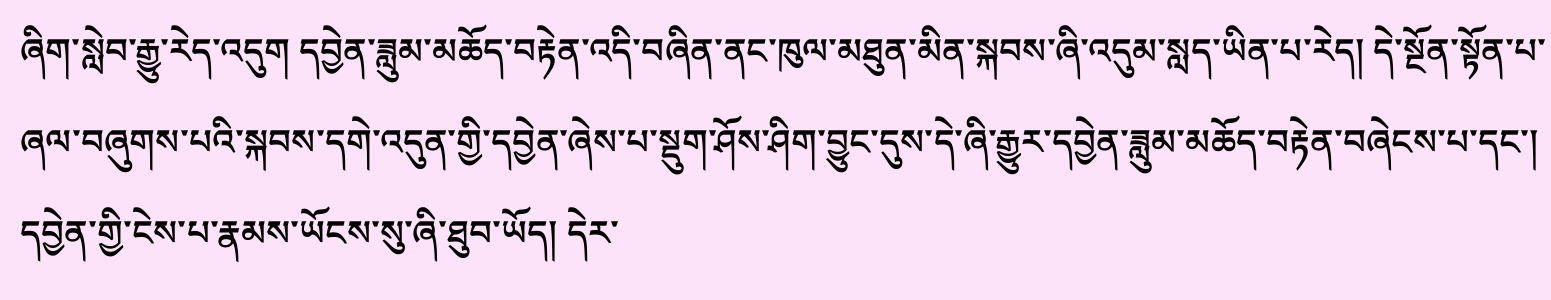ཞིག་སླེབ་རྒྱུ་རེད་འདུག དབྱེན་ཟླུམ་མཆོད་བརྟེན་འདི་བཞིན་ནང་ཁུལ་མཐུན་མིན་སྐབས་ཞི་འདུམ་སླད་ཡིན་པ་རེད། དེ་སྔོན་སྟོན་པ་ཞལ་བཞུགས་པའི་སྐབས་དགེ་འདུན་གྱི་དབྱེན་ཞེས་པ་སྡུག་ཤོས་ཤིག་བྱུང་དུས་དེ་ཞི་རྒྱུར་དབྱེན་ཟླུམ་མཆོད་བརྟེན་བཞེངས་པ་དང་། དབྱེན་གྱི་ངེས་པ་རྣམས་ཡོངས་སུ་ཞི་ཐུབ་ཡོད། དེར་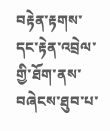བརྟེན་རྟགས་དང་རྟེན་འབྲེལ་གྱི་ཐོག་ནས་བཞེངས་ཐུབ་པ་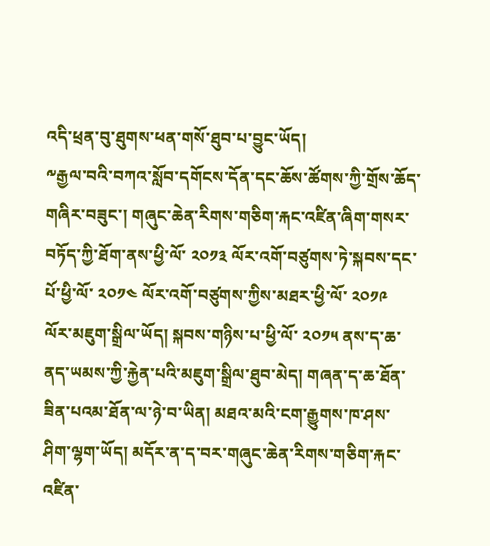འདི་ཕྲན་བུ་ཐུགས་ཕན་གསོ་ཐུབ་པ་བྱུང་ཡོད།
༸རྒྱལ་བའི་བཀའ་སློབ་དགོངས་དོན་དང་ཆོས་ཚོགས་ཀྱི་གྲོས་ཆོད་གཞིར་བཟུང་། གཞུང་ཆེན་རིགས་གཅིག་རྐང་འཛིན་ཞིག་གསར་བཏོད་ཀྱི་ཐོག་ནས་ཕྱི་ལོ་ ༢༠༡༣ ལོར་འགོ་བཙུགས་ཏེ་སྐབས་དང་པོ་ཕྱི་ལོ་ ༢༠༡༤ ལོར་འགོ་བཙུགས་ཀྱིས་མཐར་ཕྱི་ལོ་ ༢༠༡༩ ལོར་མཇུག་སྒྲིལ་ཡོད། སྐབས་གཉིས་པ་ཕྱི་ལོ་ ༢༠༡༥ ནས་ད་ཆ་ནད་ཡམས་ཀྱི་རྐྱེན་པའི་མཇུག་སྒྲིལ་ཐུབ་མེད། གཞན་ད་ཆ་ཐོན་ཟིན་པའམ་ཐོན་ལ་ཉེ་བ་ཡིན། མཐའ་མའི་ངག་རྒྱུགས་ཁ་ཤས་ཤིག་ལྷག་ཡོད། མདོར་ན་ད་བར་གཞུང་ཆེན་རིགས་གཅིག་རྐང་འཛིན་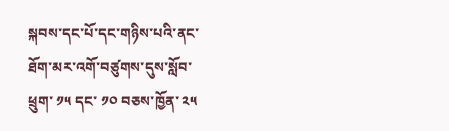སྐབས་དང་པོ་དང་གཉིས་པའི་ནང་ཐོག་མར་འགོ་བཙུགས་དུས་སློབ་ཕྲུག་ ༡༥ དང་ ༡༠ བཅས་ཁྱོན་ ༢༥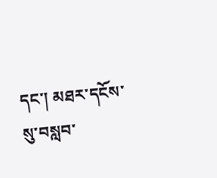དང་། མཐར་དངོས་སུ་བསླབ་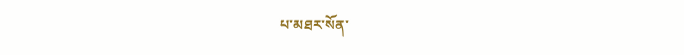པ་མཐར་སོན་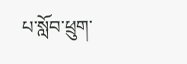པ་སློབ་ཕྲུག་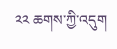༢༢ ཆགས་ཀྱི་འདུག